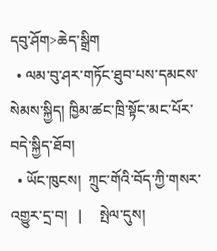དབུ་ཤོག>ཆེད་སྒྲིག
  • ལམ་བུ་ཤར་གཏོང་ཐུབ་པས་དམངས་སེམས་སྐྱིད། ཁྱིམ་ཚང་ཁྲི་སྟོང་མང་པོར་བདེ་སྐྱིད་ཐོབ།
  • ཡོང་ཁུངས།  ཀྲུང་གོའི་བོད་ཀྱི་གསར་འགྱུར་དྲ་བ།   |     སྤེལ་དུས།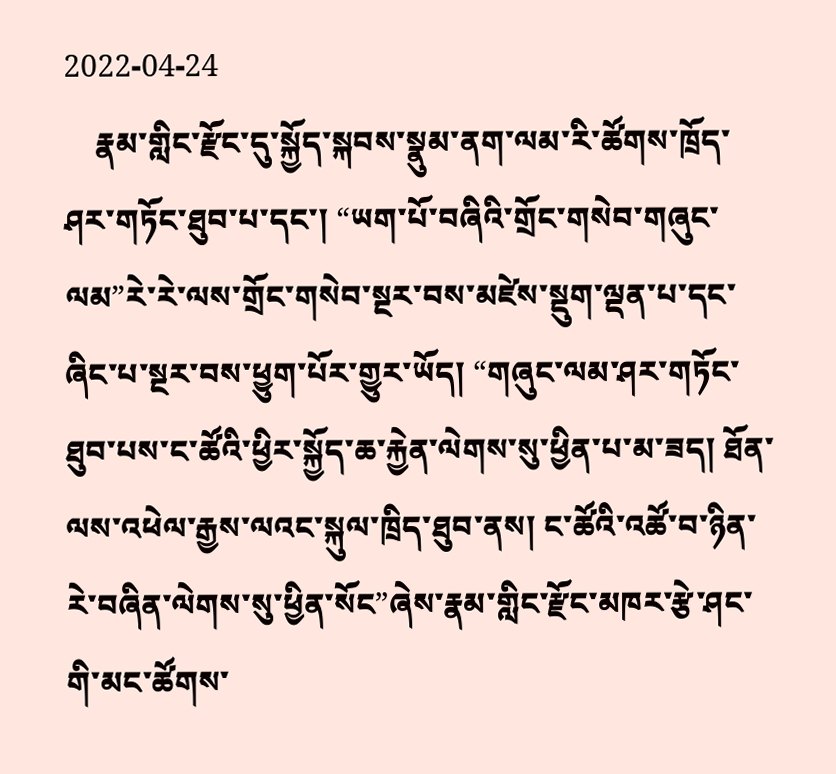2022-04-24
    རྣམ་གླིང་རྫོང་དུ་སྐྱོད་སྐབས་སྣུམ་ནག་ལམ་རི་ཚོགས་ཁྲོད་ཤར་གཏོང་ཐུབ་པ་དང་། “ཡག་པོ་བཞིའི་གྲོང་གསེབ་གཞུང་ལམ”རེ་རེ་ལས་གྲོང་གསེབ་སྔར་བས་མཛེས་སྡུག་ལྡན་པ་དང་ཞིང་པ་སྔར་བས་ཕྱུག་པོར་གྱུར་ཡོད། “གཞུང་ལམ་ཤར་གཏོང་ཐུབ་པས་ང་ཚོའི་ཕྱིར་སྐྱོད་ཆ་རྐྱེན་ལེགས་སུ་ཕྱིན་པ་མ་ཟད། ཐོན་ལས་འཕེལ་རྒྱས་ལའང་སྐུལ་ཁྲིད་ཐུབ་ནས། ང་ཚོའི་འཚོ་བ་ཉིན་རེ་བཞིན་ལེགས་སུ་ཕྱིན་སོང”ཞེས་རྣམ་གླིང་རྫོང་མཁར་རྩེ་ཤང་གི་མང་ཚོགས་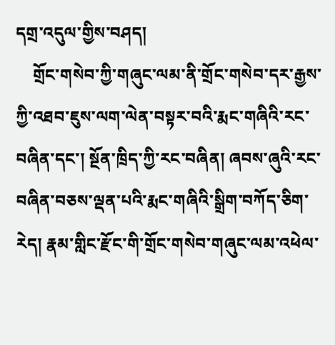དགྲ་འདུལ་གྱིས་བཤད།
    གྲོང་གསེབ་ཀྱི་གཞུང་ལམ་ནི་གྲོང་གསེབ་དར་རྒྱས་ཀྱི་འཐབ་ཇུས་ལག་ལེན་བསྟར་བའི་རྨང་གཞིའི་རང་བཞིན་དང་། སྔོན་ཁྲིད་ཀྱི་རང་བཞིན། ཞབས་ཞུའི་རང་བཞིན་བཅས་ལྡན་པའི་རྨང་གཞིའི་སྒྲིག་བཀོད་ཅིག་རེད། རྣམ་གླིང་རྫོང་གི་གྲོང་གསེབ་གཞུང་ལམ་འཕེལ་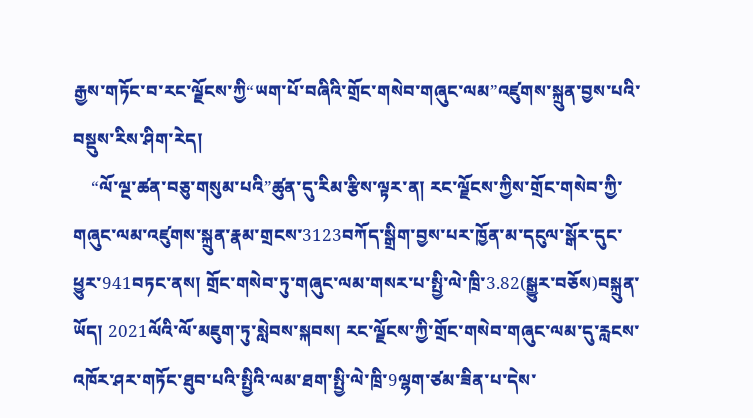རྒྱས་གཏོང་བ་རང་ལྗོངས་ཀྱི“ཡག་པོ་བཞིའི་གྲོང་གསེབ་གཞུང་ལམ”འཛུགས་སྐྲུན་བྱས་པའི་བསྡུས་རིས་ཤིག་རེད།
    “ལོ་ལྔ་ཚན་བཅུ་གསུམ་པའི”ཚུན་དུ་རིམ་རྩིས་ལྟར་ན། རང་ལྗོངས་ཀྱིས་གྲོང་གསེབ་ཀྱི་གཞུང་ལམ་འཛུགས་སྐྲུན་རྣམ་གྲངས་3123བཀོད་སྒྲིག་བྱས་པར་ཁྱོན་མ་དངུལ་སྒོར་དུང་ཕྱུར་941བཏང་ནས། གྲོང་གསེབ་ཏུ་གཞུང་ལམ་གསར་པ་སྤྱི་ལེ་ཁྲི་3.82(སྒྱུར་བཅོས)བསྐྲུན་ཡོད། 2021ལོའི་ལོ་མཇུག་ཏུ་སླེབས་སྐབས། རང་ལྗོངས་ཀྱི་གྲོང་གསེབ་གཞུང་ལམ་དུ་རླངས་འཁོར་ཤར་གཏོང་ཐུབ་པའི་སྤྱིའི་ལམ་ཐག་སྤྱི་ལེ་ཁྲི་9ལྷག་ཙམ་ཟིན་པ་དེས་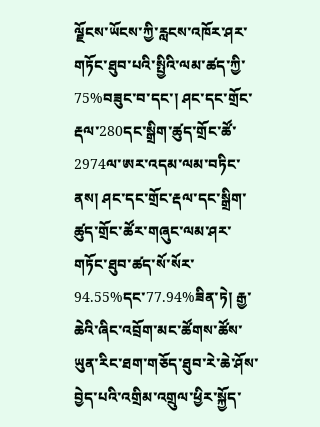ལྗོངས་ཡོངས་ཀྱི་རླངས་འཁོར་ཤར་གཏོང་ཐུབ་པའི་སྤྱིའི་ལམ་ཚད་ཀྱི་75%བཟུང་བ་དང་། ཤང་དང་གྲོང་རྡལ་280དང་སྒྲིག་ཚུད་གྲོང་ཚོ་2974ལ་ཨར་འདམ་ལམ་བཏིང་ནས། ཤང་དང་གྲོང་རྡལ་དང་སྒྲིག་ཚུད་གྲོང་ཚོར་གཞུང་ལམ་ཤར་གཏོང་ཐུབ་ཚད་སོ་སོར་94.55%དང་77.94%ཟིན་ཏེ། རྒྱ་ཆེའི་ཞིང་འབྲོག་མང་ཚོགས་ཚོས་ཡུན་རིང་ཐག་གཅོད་ཐུབ་རེ་ཆེ་ཤོས་བྱེད་པའི་འགྲིམ་འགྲུལ་ཕྱིར་སྐྱོད་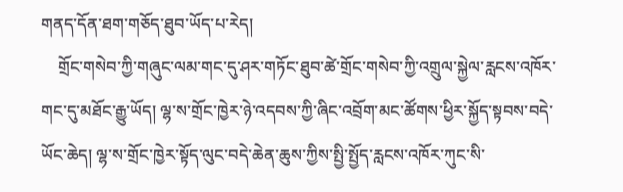གནད་དོན་ཐག་གཅོད་ཐུབ་ཡོད་པ་རེད།
    གྲོང་གསེབ་ཀྱི་གཞུང་ལམ་གང་དུ་ཤར་གཏོང་ཐུབ་ཚེ་གྲོང་གསེབ་ཀྱི་འགྲུལ་སྐྱེལ་རླངས་འཁོར་གང་དུ་མཐོང་རྒྱུ་ཡོད། ལྷ་ས་གྲོང་ཁྱེར་ཉེ་འདབས་ཀྱི་ཞིང་འབྲོག་མང་ཚོགས་ཕྱིར་སྐྱོད་སྟབས་བདེ་ཡོང་ཆེད། ལྷ་ས་གྲོང་ཁྱེར་སྟོད་ལུང་བདེ་ཆེན་ཆུས་ཀྱིས་སྤྱི་སྤྱོད་རླངས་འཁོར་ཀུང་སི་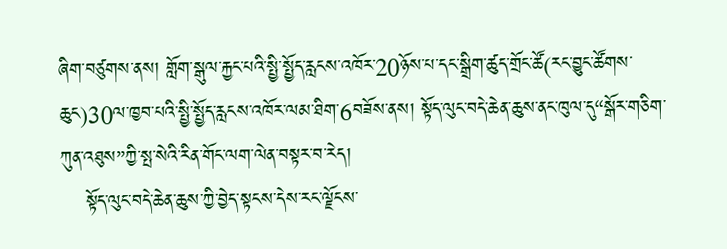ཞིག་བཙུགས་ནས། གློག་སྒུལ་རྐྱང་པའི་སྤྱི་སྤྱོད་རླངས་འཁོར་20ཉོས་པ་དང་སྒྲིག་ཚུད་གྲོང་ཚོ(རང་བྱུང་ཚོགས་ཆུང)30ལ་ཁྱབ་པའི་སྤྱི་སྤྱོད་རླངས་འཁོར་ལམ་ཐིག་6བཟོས་ནས། སྟོད་ལུང་བདེ་ཆེན་ཆུས་ནང་ཁུལ་དུ“སྒོར་གཅིག་ཀུན་འཐུས”ཀྱི་སྤ་སེའི་རིན་གོང་ལག་ལེན་བསྟར་བ་རེད།
    སྟོད་ལུང་བདེ་ཆེན་ཆུས་ཀྱི་བྱེད་སྟངས་དེས་རང་ལྗོངས་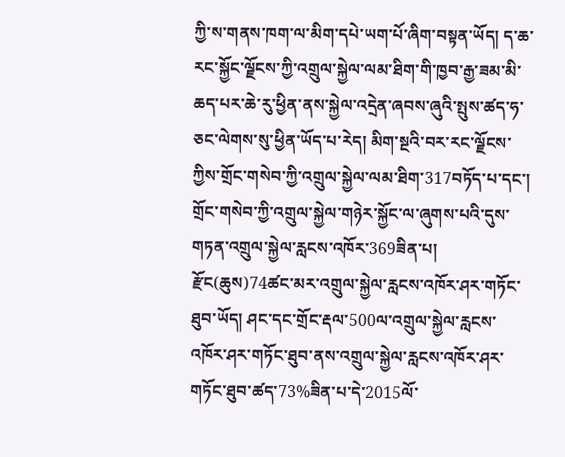ཀྱི་ས་གནས་ཁག་ལ་མིག་དཔེ་ཡག་པོ་ཞིག་བསྟན་ཡོད། ད་ཆ་རང་སྐྱོང་ལྗོངས་ཀྱི་འགྲུལ་སྐྱེལ་ལམ་ཐིག་གི་ཁྱབ་རྒྱ་ཟམ་མི་ཆད་པར་ཆེ་རུ་ཕྱིན་ནས་སྐྱེལ་འདྲེན་ཞབས་ཞུའི་སྤུས་ཚད་ཧ་ཅང་ལེགས་སུ་ཕྱིན་ཡོད་པ་རེད། མིག་སྔའི་བར་རང་ལྗོངས་ཀྱིས་གྲོང་གསེབ་ཀྱི་འགྲུལ་སྐྱེལ་ལམ་ཐིག་317བཏོད་པ་དང་། གྲོང་གསེབ་ཀྱི་འགྲུལ་སྐྱེལ་གཉེར་སྐྱོང་ལ་ཞུགས་པའི་དུས་གཏན་འགྲུལ་སྐྱེལ་རླངས་འཁོར་369ཟིན་པ། རྫོང(ཆུས)74ཚང་མར་འགྲུལ་སྐྱེལ་རླངས་འཁོར་ཤར་གཏོང་ཐུབ་ཡོད། ཤང་དང་གྲོང་རྡལ་500ལ་འགྲུལ་སྐྱེལ་རླངས་འཁོར་ཤར་གཏོང་ཐུབ་ནས་འགྲུལ་སྐྱེལ་རླངས་འཁོར་ཤར་གཏོང་ཐུབ་ཚད་73%ཟིན་པ་དེ་2015ལོ་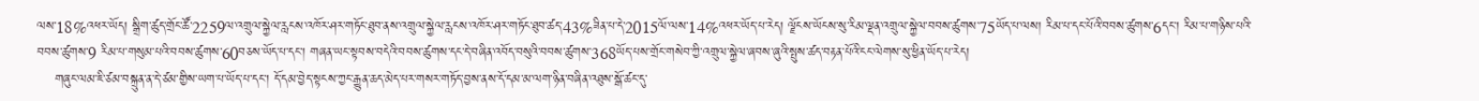ལས་18%འཕར་ཡོད། སྒྲིག་ཚུད་གྲོང་ཚོ་2259ལ་འགྲུལ་སྐྱེལ་རླངས་འཁོར་ཤར་གཏོང་ཐུབ་ནས་འགྲུལ་སྐྱེལ་རླངས་འཁོར་ཤར་གཏོང་ཐུབ་ཚད་43%ཟིན་པ་དེ་2015ལོ་ལས་14%འཕར་ཡོད་པ་རེད། ལྗོངས་ཡོངས་སུ་རིམ་ལྡན་འགྲུལ་སྐྱེལ་བབས་ཚུགས་75ཡོད་པ་ལས། རིམ་པ་དང་པོའི་བབས་ཚུགས་6དང་། རིམ་པ་གཉིས་པའི་བབས་ཚུགས་9 རིམ་པ་གསུམ་པའི་བབས་ཚུགས་60བཅས་ཡོད་པ་དང་། གཞན་ཡང་སྟབས་བདེའི་བབས་ཚུགས་དང་དེ་བཞིན་འབོད་བསུའི་བབས་ཚུགས་368ཡོད་པས་གྲོང་གསེབ་ཀྱི་འགྲུལ་སྐྱེལ་ཞབས་ཞུའི་སྤུས་ཚད་བརྟན་པོའི་ངང་ལེགས་སུ་ཕྱིན་ཡོད་པ་རེད།
    གཞུང་ལམ་ཇི་ཙམ་བསྐྲུན་ན་དེ་ཙམ་གྱིས་ཡག་པ་ཡོད་པ་དང་། དོ་དམ་བྱེད་སྟངས་ཀྱང་རྒྱུན་ཆད་མེད་པར་གསར་གཏོད་བྱས་ནས་དོ་དམ་མ་ལག་ཉིན་བཞིན་འཐུས་སྒོ་ཚང་དུ་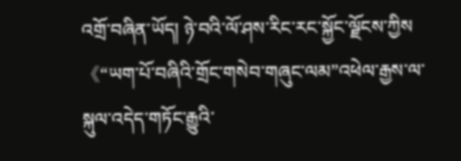འགྲོ་བཞིན་ཡོད། ཉེ་བའི་ལོ་ཤས་རིང་རང་སྐྱོང་ལྗོངས་ཀྱིས《“ཡག་པོ་བཞིའི་གྲོང་གསེབ་གཞུང་ལམ”འཕེལ་རྒྱས་ལ་སྐུལ་འདེད་གཏོང་རྒྱུའི་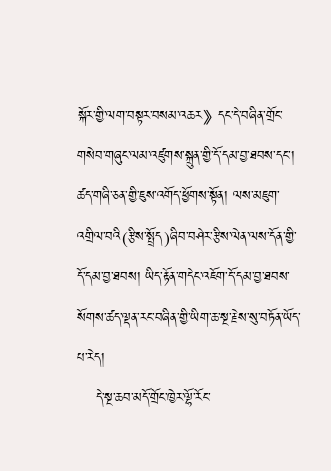སྐོར་གྱི་ལག་བསྟར་བསམ་འཆར》དང་དེ་བཞིན་གྲོང་གསེབ་གཞུང་ལམ་འཛུགས་སྐྲུན་གྱི་དོ་དམ་བྱ་ཐབས་དང་། ཚད་གཞི་ཅན་གྱི་ཇུས་འགོད་ཕྱོགས་སྟོན། ལས་མཇུག་འགྲིལ་བའི(རྩིས་སྤྲོད)ཞིབ་བཤེར་རྩིས་ལེན་ལས་དོན་གྱི་དོ་དམ་བྱ་ཐབས། ཡིད་རྟོན་གདེང་འཇོག་དོ་དམ་བྱ་ཐབས་སོགས་ཚད་ལྡན་རང་བཞིན་གྱི་ཡིག་ཆ་སྔ་རྗེས་སུ་བཏོན་ཡོད་པ་རེད།
    དེ་སྔ་ཆབ་མདོ་གྲོང་ཁྱེར་ལྷོ་རོང་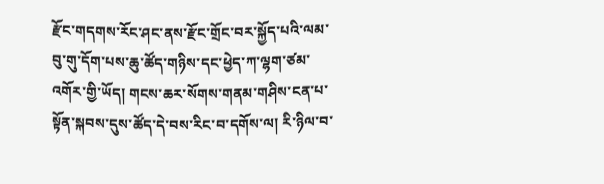རྫོང་གདགས་རོང་ཤང་ནས་རྫོང་གྲོང་བར་སྐྱོད་པའི་ལམ་བུ་གུ་དོག་པས་ཆུ་ཚོད་གཉིས་དང་ཕྱེད་ཀ་ལྷག་ཙམ་འགོར་གྱི་ཡོད། གངས་ཆར་སོགས་གནམ་གཤིས་ངན་པ་སྟོན་སྐབས་དུས་ཚོད་དེ་བས་རིང་བ་དགོས་ལ། རི་ཉིལ་བ་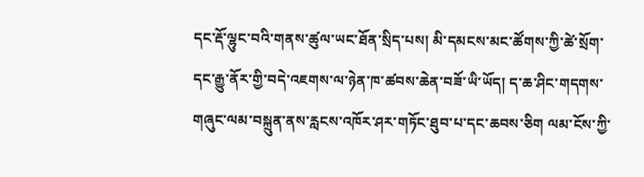དང་རྡོ་ལྷུང་བའི་གནས་ཚུལ་ཡང་ཐོན་སྲིད་པས། མི་དམངས་མང་ཚོགས་ཀྱི་ཚེ་སྲོག་དང་རྒྱུ་ནོར་གྱི་བདེ་འཇགས་ལ་ཉེན་ཁ་ཚབས་ཆེན་བཟོ་ཡི་ཡོད། ད་ཆ་ཤིང་གདགས་གཞུང་ལམ་བསྐྲུན་ནས་རླངས་འཁོར་ཤར་གཏོང་ཐུབ་པ་དང་ཆབས་ཅིག ལམ་ངོས་ཀྱི་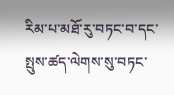རིམ་པ་མཐོ་རུ་བཏང་བ་དང་སྤུས་ཚད་ལེགས་སུ་བཏང་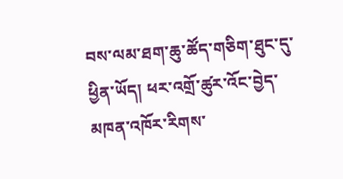བས་ལམ་ཐག་ཆུ་ཚོད་གཅིག་ཐུང་དུ་ཕྱིན་ཡོད། ཕར་འགྲོ་ཚུར་འོང་བྱེད་མཁན་འཁོར་རིགས་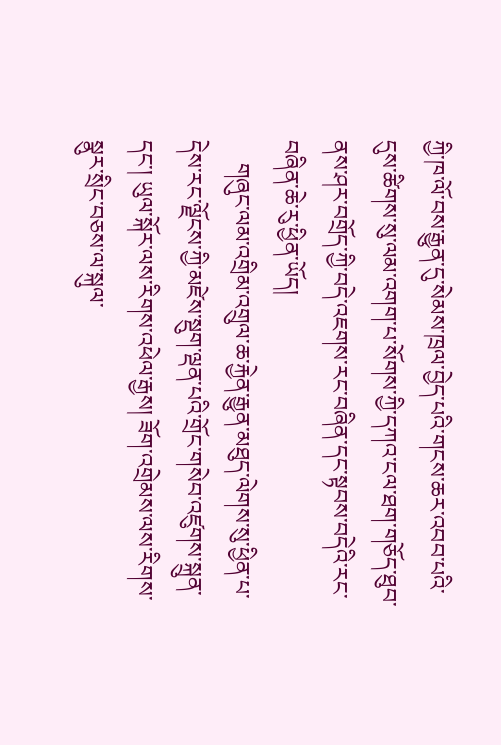ཀྱི་ཁ་ལོ་བས་རྒྱུན་དུ་སེམས་ཁྲལ་བྱེད་པའི་གངས་ཆར་འབབ་པའི་དུས་ཚིགས་སུ་ལམ་འགག་པ་སོགས་ཀྱི་དཀའ་ངལ་ཐག་གཅོད་ཐུབ་ནས་ཤར་བགྲོད་ཀྱི་བདེ་འཇགས་རང་བཞིན་དང་སྟབས་བདེའི་རང་བཞིན་ཆེ་རུ་ཕྱིན་ཡོད།
    གཞུང་ལམ་འགྲིམ་འགྲུལ་ཆ་རྐྱེན་རྒྱུན་མཐུད་ལེགས་སུ་ཕྱིན་པ་དེས་རང་ལྗོངས་ཀྱི་མཛེས་སྡུག་ལྡན་པའི་གྲོང་གསེབ་འཛུགས་སྐྲུན་དང་། ཡུལ་སྐོར་ལས་རིགས་འཕེལ་རྒྱས། ཟོག་འགྲེམས་ལས་རིགས་སྣུར་སྲིང་བཅས་ལ་སྐུལ་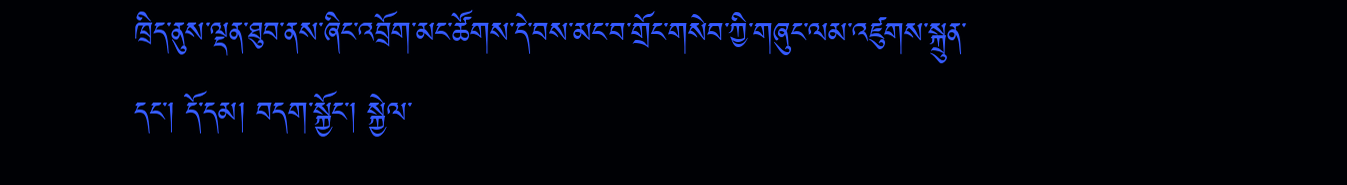ཁྲིད་ནུས་ལྡན་ཐུབ་ནས་ཞིང་འབྲོག་མང་ཚོགས་དེ་བས་མང་བ་གྲོང་གསེབ་ཀྱི་གཞུང་ལམ་འཛུགས་སྐྲུན་དང་། དོ་དམ། བདག་སྐྱོང་། སྐྱེལ་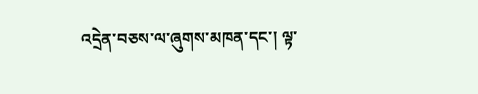འདྲེན་བཅས་ལ་ཞུགས་མཁན་དང་། ལྟ་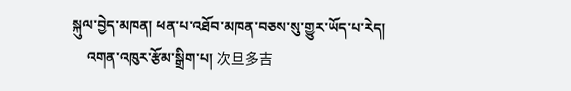སྐུལ་བྱེད་མཁན། ཕན་པ་འཐོབ་མཁན་བཅས་སུ་གྱུར་ཡོད་པ་རེད།
    འགན་འཁུར་རྩོམ་སྒྲིག་པ། 次旦多吉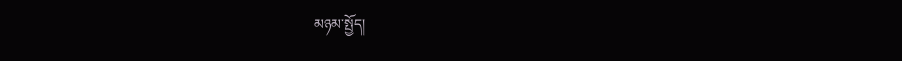མཉམ་སྤྱོད།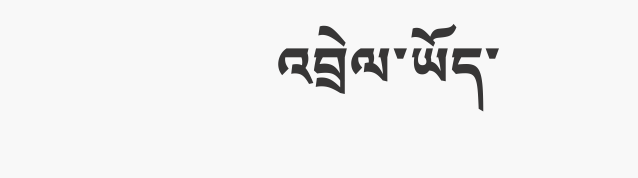འབྲེལ་ཡོད་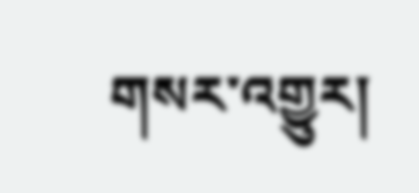གསར་འགྱུར།